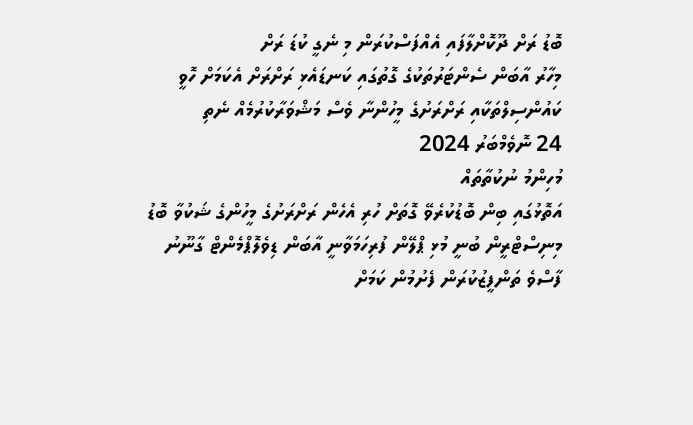ބޮޑު ރަށް ދޫކޮށްލާފައި އެއްފަސްކުރަން މި ނެގީ ކުޑަ ރަށް
މިހާރު އާބަން ސެންޓަރުތަކުގެ ގޮތުގައި ކަނޑައެޅި ރަށްރަށް އެކަމަށް ހޮވީ ކައުންސިލްތަކާއި ރަށްރަށުގެ މީހުންނާ ވެސް މަޝްވަރާކުރުމެއް ނެތި
24 ނޮވެމްބަރު 2024
މުހިންމު ނުކުތާތައް
އަތޮޅުގައި ބިން ބޮޑުކުރެވޭ ގޮތަށް ހުރި އެހެން ރަށްރަށުގެ މީހުންގެ ޝަކުވާ ބޮޑު
މިނިސްޓްރީން ބުނީ މުޅި ޕްލޭން ފުރިހަމަވާނީ އާބަން ޑިވެލޮޕްމެންޓް ގާނޫނު ފާސްވެ ތަންފީޒުކުރަން ފެށުމުން ކަމަށް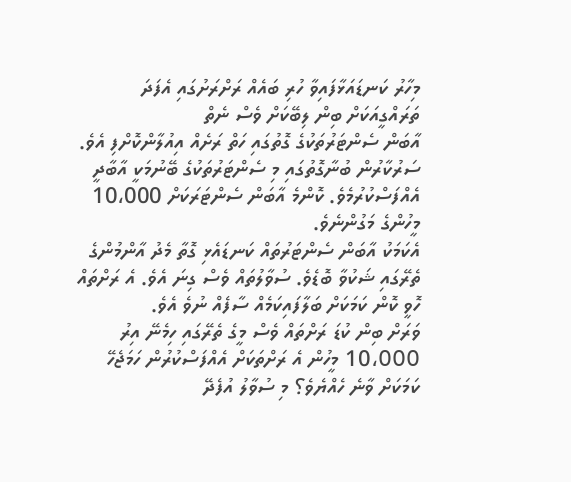މިހާރު ކަނޑައަޅާފައިވާ ހުރި ބައެއް ރަށްރަށުގައި އެފަދަ ތަރައްގީއަކަށް ބިން ލިބޭކަށް ވެސް ނެތް
އާބަން ސެންޓަރުތަކުގެ ގޮތުގައި ހަތް ރަށެއް އިއުލާންކޮށްފި އެވެ. ސަރުކާރުން ބުނާގޮތުގައި މި ސެންޓަރުތަކުގެ ބޭނުމަކީ އާބާދީ އެއްފަސްކުރުމެވެ. ކޮންމެ އާބަން ސެންޓަރަކަށް 10،000 މީހުންގެ މަގުންނެވެ.
އެކަމަކު އާބަން ސެންޓަރުތައް ކަނޑައެޅި ގޮތާ މެދު އާންމުންގެ ތެރޭގައި ޝަކުވާ ބޮޑެވެ. ސުވާލުތައް ވެސް ގިނަ އެވެ. އެ ރަށްތައް ހޮވީ ކޮން ކަމަކަށް ބަލާފައިކަމެއް ސާފެއް ނުވެ އެވެ.
ވަރަށް ބިން ކުޑަ ރަށްތައް ވެސް މީގެ ތެރޭގައި ހިމެނޭ އިރު 10،000 މީހުން އެ ރަށްތަކަށް އެއްފަސްކުރުން ހަމަޖެހޭ ކަމަކަށް ވާނެ ހެއްޔެވެ؟ މި ސުވާލު އުފެދޭ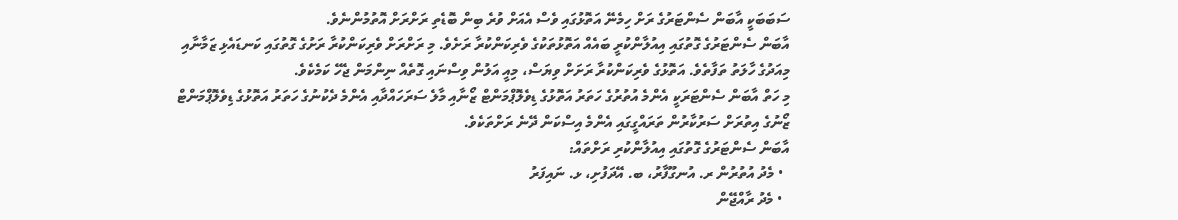ސަބަބަކީ އާބަން ސެންޓަރުގެ ރަށް ހިމެނޭ އަތޮޅުގައި ވެސް އެއަށް ވުރެ ބިން ބޮޑެތި ރަށްރަށް އޮތުމުންނެވެ.
އާބަން ސެންޓަރުގެ ގޮތުގައި އިއުލާންކުރީ ބައެއް އަތޮޅުތަކުގެ ވެރިކަންކުރާ ރަށެވެ. މި ރަށްރަށް ވެރިކަންކުރާ ރަށުގެ ގޮތުގައި ކަނޑައެޅި ޒަމާނާއި މިއަދުގެ ހާލަތު ތަފާތެވެ. އަތޮޅުގެ ވެރިކަންކުރާ ރަށަށް ވިޔަސް، މިއީ އަލުން ވިސްނައި ގޮތެއް ނިންމަން ޖެހޭ ކަމެކެވެ.
މި ހަތް އާބަން ސެންޓަރަކީ އެންމެ އުތުރުގެ ހަތަރު އަތޮޅުގެ ޑިވެލޮޕްމަންޓް ޒޯނާއި މާލެ ސަރަހައްދާއި އެންމެ ދެކުނުގެ ހަތަރު އަތޮޅުގެ ޑިވެލޮޕްމަންޓް ޒޯނުގެ އިތުރަށް ސަރުކާރުން ތަރައްގީގައި އެންމެ އިސްކަން ދޭނެ ރަށްތަކެވެ.
އާބަން ސެންޓަރުގެ ގޮތުގައި އިއުލާންކުރި ރަށްތައް:
  • މެދު އުތުރުން ރ. އުނގޫފާރު، ބ. އޭދަފުށި، ޅ. ނައިފަރު
  • މެދު ރާއްޖޭން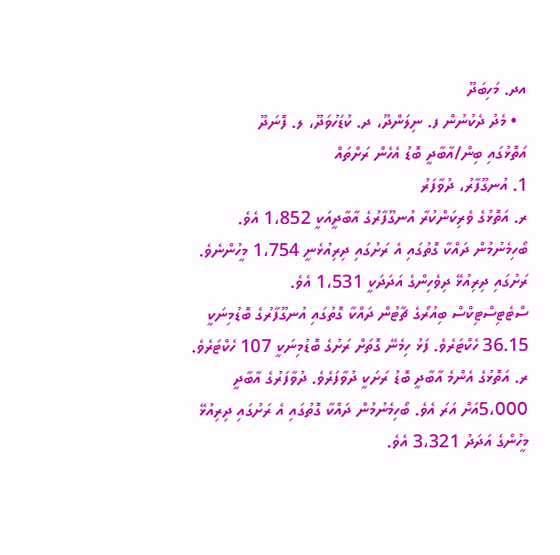އދ. މަހިބަދޫ
  • މެދު ދެކުނުން ފ. ނިލަންދޫ، ދ. ކުޑަހުވަދޫ، ލ. ފޮނަދޫ
އަތޮޅުގައި ބިން/އާބާދީ ބޮޑު އެހެން ރަށްތައް
1. އުނގޫފާރު، ދުވާފަރު
ރ. އަތޮޅުގެ ވެރިކަންކުރާ އުނގޫފާރުގެ އާބާދީއަކީ 1،852 އެވެ. ބޯހިމެނުމުން ދައްކާ ގޮތުގައި އެ ރަށުގައި ދިރިއުޅެނީ 1،754 މީހުންނެވެ. ރަށުގައި ދިރިއުޅޭ ދިވެހިންގެ އަދަދަކީ 1،531 އެވެ.
ސްޓެޓިސްޓިކްސް ބިއުރޯގެ ޗާޓުން ދައްކާ ގޮތުގައި އުނގޫފާރުގެ ބޮޑުމިނަކީ 36.15 ހެކްޓަރެވެ. ފަޅު ހިމެނޭ ގޮތަށް ރަށުގެ ބޮޑުމިނަކީ 107 ހެކްޓަރެވެ.
ރ. އަތޮޅުގެ އެންމެ އާބާދީ ބޮޑު ރަށަކީ ދުވާފަރެވެ. ދުވާފަރުގެ އާބާދީ 5،000އަށް އަރަ އެވެ. ބޯހިމެނުމުން ދައްކާ ގޮތުގައި އެ ރަށުގައި ދިރިއުޅޭ މީހުންގެ އަދަދު 3،321 އެވެ.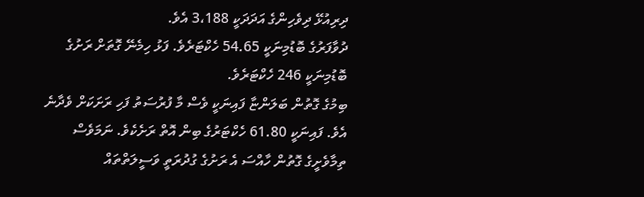ދިރިއުޅޭ ދިވެހިންގެ އަދަދަކީ 3،188 އެވެ.
ދުވާފަރުގެ ބޮޑުމިނަކީ 54.65 ހެކްޓަރެވެ. ފަޅު ހިމެނޭ ގޮތަށް ރަށުގެ ބޮޑުމިނަކީ 246 ހެކްޓަރެވެ.
ބިމުގެ ގޮތުން ބަލަންޏާ ފައިނަކީ ވެސް މާ ފުރުސަތު ފަހި ރަށަކަށް ވެދާނެ އެވެ. ފައިނަކީ 61.80 ހެކްޓަރުގެ ބިން އޮތް ރަށެކެވެ. ނަމަވެސް ތިމާވެށީގެ ގޮތުން ހާއްސަ އެ ރަށުގެ ގުދުރަތީ ވަސީލަތްތައް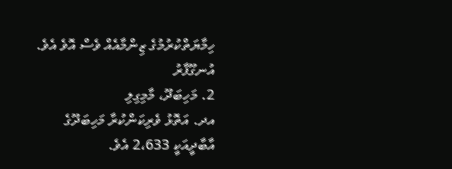ހިމާޔަތްކުރުމުގެ ޒިންމާއެއް ވެސް އޮވެ އެވެ.
އުނގޫފާރު
2. މަހިބަދޫ، މާމިގިލި
އދ. އަތޮޅު ވެރިކަންކުރާ މަހިބަދޫގެ އާބާދީއަކީ 2،633 އެވެ.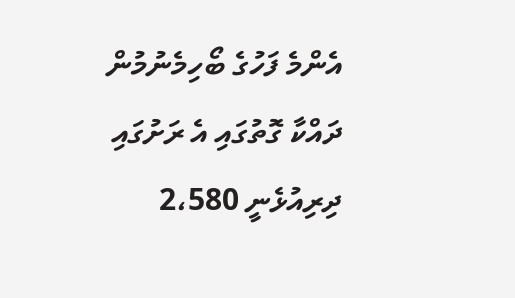އެންމެ ފަހުގެ ބޯހިމެނުމުން ދައްކާ ގޮތުގައި އެ ރަށުގައި ދިރިއުޅެނީ 2،580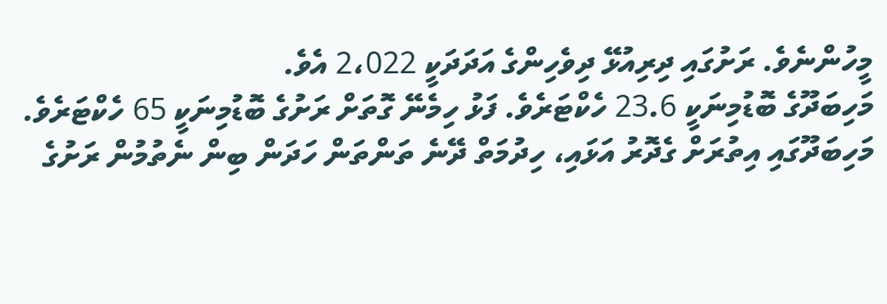މީހުންނެވެ. ރަށުގައި ދިރިއުޅޭ ދިވެހިންގެ އަދަދަކީ 2،022 އެވެ.
މަހިބަދޫގެ ބޮޑުމިނަކީ 23.6 ހެކްޓަރެވެ. ފަޅު ހިމެނޭ ގޮތަށް ރަށުގެ ބޮޑުމިނަކީ 65 ހެކްޓަރެވެ.
މަހިބަދޫގައި އިތުރަށް ގެދޮރު އަޅައި، ހިދުމަތް ދޭނެ ތަންތަން ހަދަން ބިން ނެތުމުން ރަށުގެ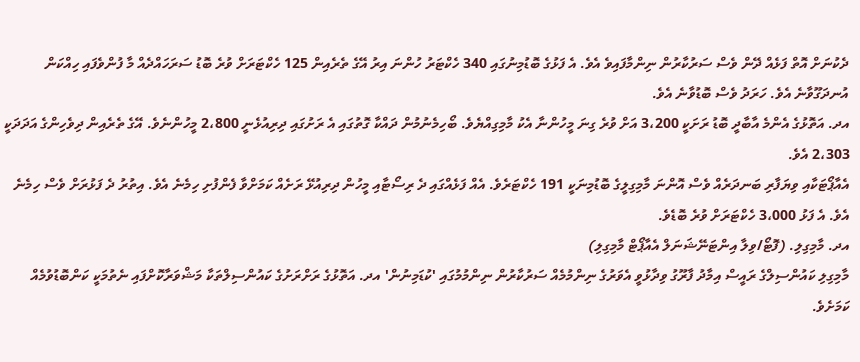ދެކުނަށް އޮތް ފަޅެއް ދޭން ވެސް ސަރުކާރުން ނިންމާފައިވެ އެވެ. އެ ފަޅުގެ ބޮޑުމިނުގައި 340 ހެކްޓަރު ހުންނަ އިރު އޭގެ ތެރެއިން 125 ހެކްޓަރަށް ވުރެ ބޮޑު ސަރަހައްދެއް މާ ފުންވެފައި ހިއްކަން އުނދަގޫވާނެ އެވެ. ހަރަދު ވެސް ބޮޑުވާނެ އެވެ.
އދ. އަތޮޅުގެ އެންމެ އާބާދީ ބޮޑު ރަށަކީ 3،200 އަށް ވުރެ ގިނަ މީހުންނާ އެކު މާމިގިއްޔެވެ. ބޯހިމެނުމުން ދައްކާ ގޮތުގައި އެ ރަށުގައި ދިރިއުޅެނީ 2،800 މީހުންނެވެ. އޭގެ ތެރެއިން ދިވެހިންގެ އަދަދަކީ 2،303 އެވެ.
އެއާޕޯޓަކާއި ވިޔަފާރި ބަނދަރެއް ވެސް އޮންނަ މާމިގިލީގެ ބޮޑުމިނަކީ 191 ހެކްޓަރެވެ. އެއް ފަޅެއްގައި ދެ ރިސޯޓާއި މީހުން ދިރިއުޅޭ ރަށެއް ކަމަށްވާ ފެންފުށި ހިމެނެ އެވެ. އިތުރު ދެ ފަޅުރަށް ވެސް ހިމެނެ އެވެ. އެ ފަޅު 3،000 ހެކްޓަރަށް ވުރެ ބޮޑެވެ.
އދ. މާމިގިލި. (ފޮޓޯ/ވިލާ އިންޓަނޭޝަނަލް އެއާޕޯޓް މާމިގިލި)
މާމިގިލި ކައުންސިލްގެ ރައީސް އިމާދު ފާރޫގު ވިދާޅުވީ އެވަރުގެ ނިންމުމެއް ސަރުކާރުން ނިންމުމުގައި 'ކުޑަމިނުން' އދ. އަތޮޅުގެ ރަށްރަށުގެ ކައުންސިލްތަކާ މަޝްވަރާކޮށްފައި ނެތުމަކީ ކަންބޮޑުވުމެއް ކަމަށެވެ.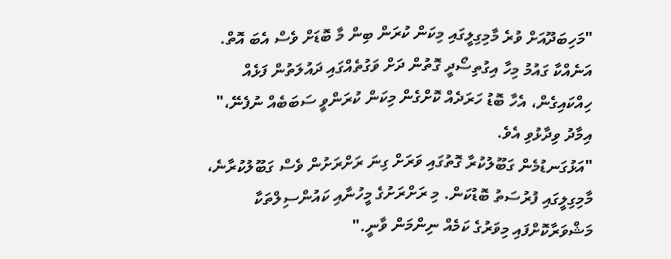"މަހިބަދޫއަށް ވުރެ މާމިގިލީގައި މިކަން ކުރަން ބިން މާ ބޮޑަށް ވެސް އެބަ އޮތް. އަނެއްކާ ގައުމު މިހާ އިގުތިސޯދީ ގޮތުން ދަށް ވަގުތެއްގައި ދައުލަތުން ފަޅެއް ހިއްކައިގެން، އެހާ ބޮޑު ހަރަދެއް ކޮށްގެން މިކަން ކުރަންވީ ސަބަބެއް ނުފެނޭ،" އިމާދު ވިދާޅުވި އެވެ.
"އަޅުގަނޑުމެން ގަބޫލުކުރާ ގޮތުގައި ވަރަށް ގިނަ ރަށްރަށުން ވެސް ގަބޫލުކުރާނެ، މާމިގިލީގައި ފުރުސަތު ބޮޑުކަން. މި ރަށްރަށުގެ މީހުނާއި ކައުންސިލްތަކާ މަޝްވަރާކޮށްފައި މިވަރުގެ ކަމެއް ނިންމަން ވާނީ."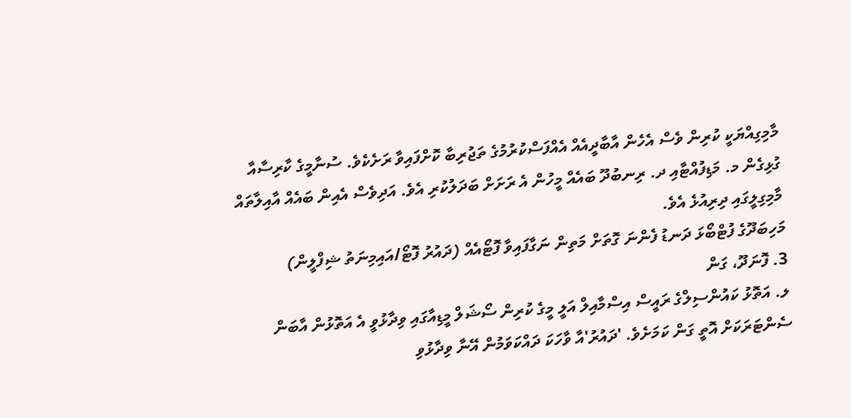މާމިގިއްޔަކީ ކުރިން ވެސް އެހެން އާބާދީއެއް އެއްފަސްކުރުމުގެ ތަޖުރިބާ ކޮށްފައިވާ ރަށެކެވެ. ސުނާމީގެ ކާރިސާއާ ގުޅިގެން މ. މަޑިފުއްޓާއި ދ. ރިނބުދޫ ބައެއް މީހުން އެ ރަށަށް ބަދަލުކުރި އެވެ. އަދިވެސް އެއިން ބައެއް އާއިލާތައް މާމިގިލީގައި ދިރިއުޅެ އެވެ.
މަހިބަދޫގެ ފުޓްބޯޅަ ދަނޑު ފެންނަ ގޮތަށް މަތިން ނަގާފައިވާ ފޮޓޯއެއް (ދައުރު ފޮޓޯ/އައިމިނަތު ޝިފްލީން)
3. ފޮނަދޫ، ގަން
ލ. އަތޮޅު ކައުންސިލްގެ ރައީސް އިސްމާއިލް އަލީ މީގެ ކުރިން ސޯޝަލް މީޑިއާގައި ވިދާޅުވީ އެ އަތޮޅުން އާބަން ސެންޓަރަކަށް އޮތީ ގަން ކަމަށެވެ. 'ދައުރު'އާ ވާހަކަ ދައްކަވަމުން އޭނާ ވިދާޅުވި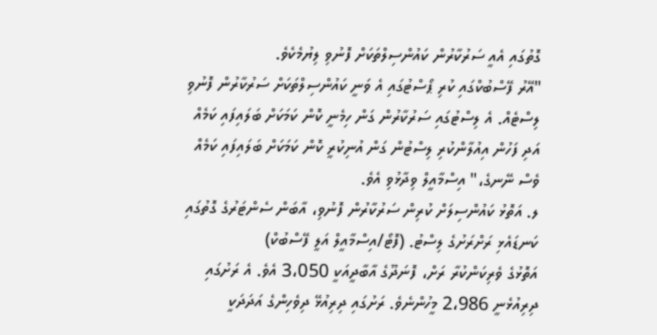ގޮތުގައި އެއީ ސަރުކާރުން ކައުންސިލްތަކަށް ފޮނުވި ލިޔުމެކެވެ.
"އޭރު ފޭސްބުކްގައި ކުރި ޕޯސްޓުގައި އެ ވަނީ ކައުންސިލްތަކަށް ސަރުކާރުން ފޮނުވި ލިސްޓެއް. އެ ލިސްޓުގައި ސަރުކާރުން ގަން ހިމެނީ ކޮން ކަމަކަށް ބަލައިފައި ކަމެއް އަދި ފަހުން އިއުލާންކުރި ލިސްޓުން ގަން އުނިކުރީ ކޮން ކަމަކަށް ބަލައިފައި ކަމެއް ވެސް ނޭނގެ،" އިސްމާއީލް ވިދާޅުވި އެވެ.
ލ. އަތޮޅު ކައުންސިލަށް ކުރިން ސަރުކާރުން ފޮނުވި، އާބަން ސެންޓަރުގެ ގޮތުގައި ކަނޑައެޅި ރަށްރަށުގެ ލިސްޓު. (ފޮޓޯ/އިސްމާއީލް އަލީ ފޭސްބުކް)
އަތޮޅުގެ ވެރިކަންކުރާ ރަށް، ފޮނަދޫގެ އާބާދީއަކީ 3،050 އެވެ. އެ ރަށުގައި ދިރިއުޅެނީ 2،986 މީހުންނެވެ. ރަށުގައި ދިރިއުޅޭ ދިވެހިންގެ އަދަދަކީ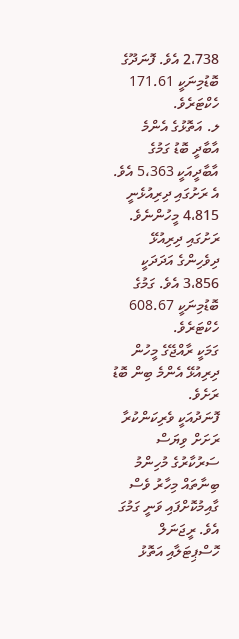2،738 އެވެ. ފޮނަދޫގެ ބޮޑުމިނަކީ 171.61 ހެކްޓަރެވެ.
ލ. އަތޮޅުގެ އެންމެ އާބާދީ ބޮޑު ގަމުގެ އާބާދީއަކީ 5،363 އެވެ. އެ ރަށުގައި ދިރިއުޅެނީ 4،815 މީހުންނެވެ. ރަށުގައި ދިރިއުޅޭ ދިވެހިންގެ އަދަދަކީ 3،856 އެވެ. ގަމުގެ ބޮޑުމިނަކީ 608.67 ހެކްޓަރެވެ.
ގަމަކީ ރާއްޖޭގެ މީހުން ދިރިއުޅޭ އެންމެ ބިން ބޮޑު ރަށެވެ.
ފޮނަދުއަކީ ވެރިކަންކުރާ ރަށަށް ވިޔަސް ސަރުކާރުގެ މުހިންމު ބިނާތައް މިހާރު ވެސް ގާއިމުކޮށްފައި ވަނީ ގަމުގަ އެވެ. ރީޖަނަލް ހޮސްޕިޓަލާއި އަތޮޅު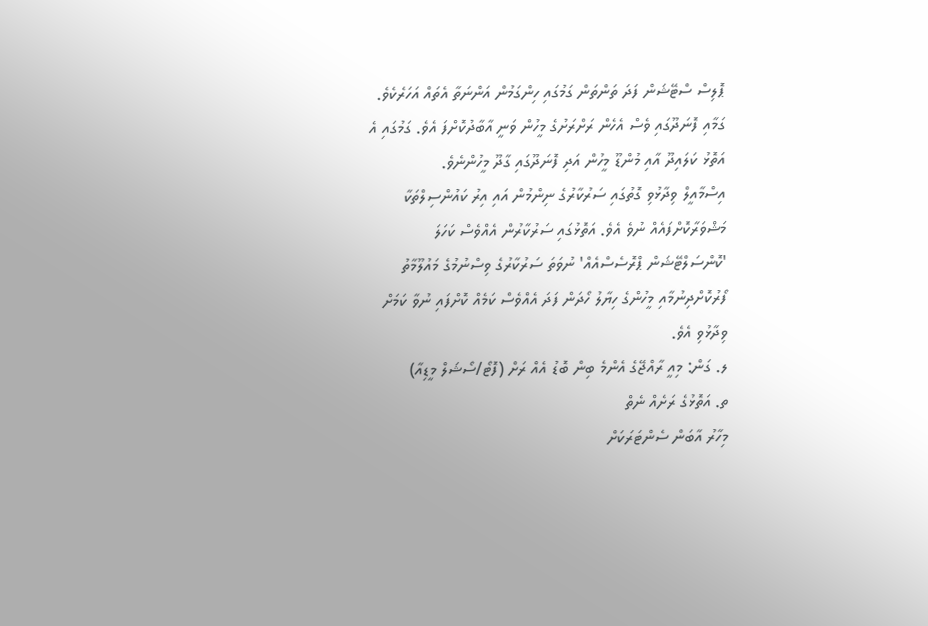ޕޮލިސް ސްޓޭޝަން ފަދަ ތަންތަން ގަމުގައި ހިންގަމުން އަންނަތާ އެތައް އަހަރެކެވެ.
ގަމާއި ފޮނަދޫގައި ވެސް އެހެން ރަށްރަށުގެ މީހުން ވަނީ އާބާދުކޮށްފަ އެވެ. ގަމުގައި އެ އަތޮޅު ކަލައިދޫ އާއި މުންޑޫ މީހުން އަދި ފޮނަދޫގައި ގާދޫ މީހުންނެވެ.
އިސްމާއީލް ވިދާޅުވި ގޮތުގައި ސަރުކާރުގެ ނިންމުން އައި އިރު ކައުންސިލްތަކާ މަޝްވަރާކޮށްފައެއް ނުވެ އެވެ. އަތޮޅުގައި ސަރުކާރުން އެއްވެސް ކަހަލަ 'ކޮންސަލްޓޭޝަން ޕްރޮސެސްއެއް' ނުވަތަ ސަރުކާރުގެ ވިސްނުމުގެ މައުލޫމާތު ފޯރުކޮށްދިނުމާއި މީހުންގެ ހިޔާލު ހޯދަން ފަދަ އެއްވެސް ކަމެއް ކޮށްފައި ނުވާ ކަމަށް ވިދާޅުވި އެވެ.
ލ. ގަން: މިއީ ރާއްޖޭގެ އެންމެ ބިން ބޮޑު އެއް ރަށް (ފޮޓޯ/ސޯޝަލް މީޑިއާ)
ތ. އަތޮޅުގެ ރަށެއް ނެތް
މިހާރު އާބަން ސެންޓަރަކަށް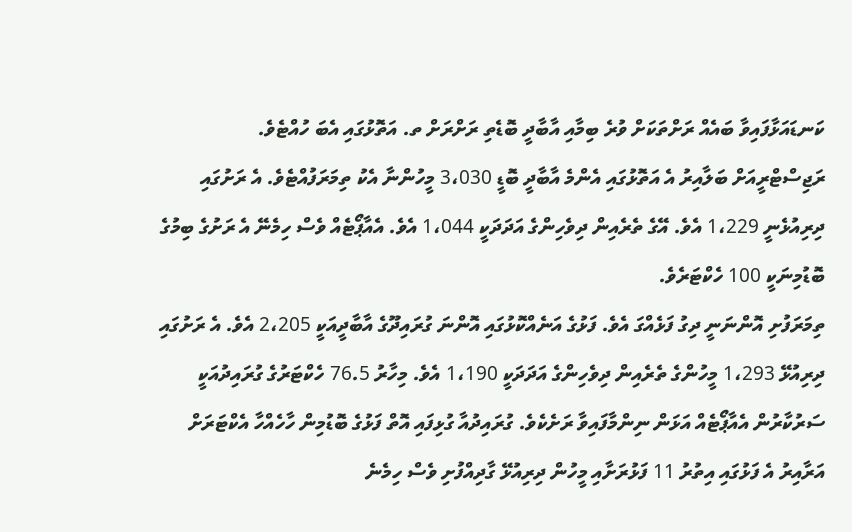ކަނޑައަޅާފައިވާ ބައެއް ރަށްތަކަށް ވުރެ ބިމާއި އާބާދީ ބޮޑެތި ރަށްރަށް ތ. އަތޮޅުގައި އެބަ ހުއްޓެވެ.
ރަޖިސްޓްރީއަށް ބަލާއިރު އެ އަތޮޅުގައި އެންމެ އާބާދީ ބޮޑީ 3،030 މީހުންނާ އެކު ތިމަރަފުއްޓެވެ. އެ ރަށުގައި ދިރިއުޅެނީ 1،229 އެވެ. އޭގެ ތެރެއިން ދިވެހިންގެ އަދަދަކީ 1،044 އެވެ. އެއާޕޯޓެއް ވެސް ހިމެނޭ އެ ރަށުގެ ބިމުގެ ބޮޑުމިނަކީ 100 ހެކްޓަރެވެ.
ތިމަރަފުށި އޮންނަނީ ދިގު ފަޅެއްގަ އެވެ. ފަޅުގެ އަނެއްކޮޅުގައި އޮންނަ ގުރައިދޫގެ އާބާދީއަކީ 2،205 އެވެ. އެ ރަށުގައި ދިރިއުޅޭ 1،293 މީހުންގެ ތެރެއިން ދިވެހިންގެ އަދަދަކީ 1،190 އެވެ. މިހާރު 76.5 ހެކްޓަރުގެ ގުރައިދުއަކީ ސަރުކާރުން އެއާޕޯޓެއް އަޅަން ނިންމާފައިވާ ރަށެކެވެ. ގުރައިދުއާ ގުޅިފައި އޮތް ފަޅުގެ ބޮޑުމިން ހާހެއްހާ އެކްޓަރަށް އަރާއިރު އެ ފަޅުގައި އިތުރު 11 ފަޅުރަށާއި މީހުން ދިރިއުޅޭ ގާދިއްފުށި ވެސް ހިމެނެ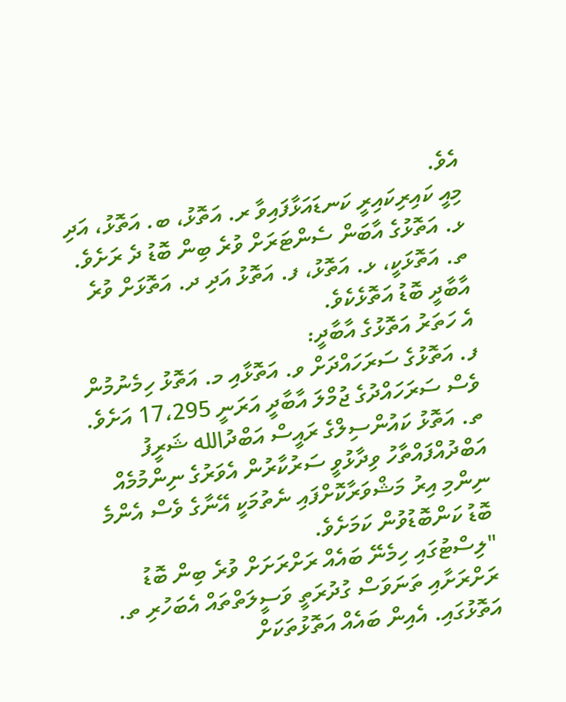އެވެ.
މިއީ ކައިރިކައިރީ ކަނޑައަޅާފައިވާ ރ. އަތޮޅު، ބ. އަތޮޅު، އަދި ޅ. އަތޮޅުގެ އާބަން ސެންޓަރަށް ވުރެ ބިން ބޮޑު ދެ ރަށެވެ. ތ. އަތޮޅަކީ، ޅ. އަތޮޅު، ފ. އަތޮޅު އަދި ދ. އަތޮޅަށް ވުރެ އާބާދީ ބޮޑު އަތޮޅެކެވެ.
އެ ހަތަރު އަތޮޅުގެ އާބާދީ:
ފ. އަތޮޅުގެ ސަރަހައްދަށް ވ. އަތޮޅާއި މ. އަތޮޅު ހިމެނުމުން ވެސް ސަރަހައްދުގެ ޖުމްލަ އާބާދީ އަރަނީ 17،295 އަށެވެ.
ތ. އަތޮޅު ކައުންސިލްގެ ރައީސް އަބްދުالله ޝަރީފު އަބްދުއްފައްތާހު ވިދާޅުވީ ސަރުކާރުން އެވަރުގެ ނިންމުމެއް ނިންމި އިރު މަޝްވަރާކޮށްފައި ނެތުމަކީ އޭނާގެ ވެސް އެންމެ ބޮޑު ކަންބޮޑުވުން ކަމަށެވެ.
"ލިސްޓުގައި ހިމެނޭ ބައެއް ރަށްރަށަށް ވުރެ ބިން ބޮޑު ރަށްރަށާއި ތަނަވަސް ގުދުރަތީ ވަސީލަތްތައް އެބަހުރި ތ. އަތޮޅުގައި. އެއިން ބައެއް އަތޮޅުތަކަށް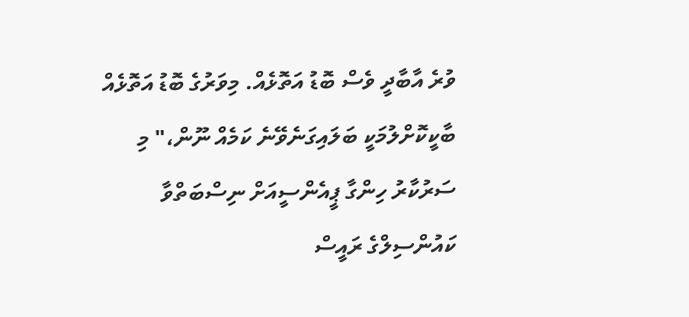ވުރެ އާބާދީ ވެސް ބޮޑު އަތޮޅެއް. މިވަރުގެ ބޮޑު އަތޮޅެއް ބާކީކޮށްލުމަކީ ބަލައިގަނެވޭނެ ކަމެއް ނޫން،" މި ސަރުކާރު ހިންގާ ޕީއެންސީއަށް ނިސްބަތްވާ ކައުންސިލްގެ ރައީސް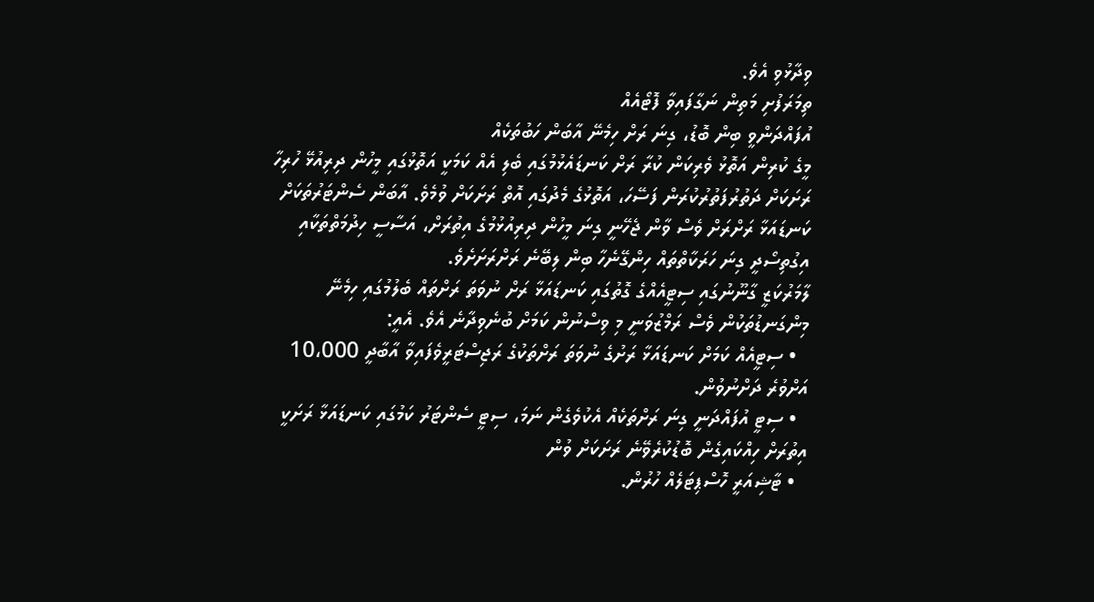ވިދާޅުވި އެވެ.
ތިމަރަފުށި މަތިން ނަގާފައިވާ ފޮޓޯއެއް
އުފައްދަންވީ ބިން ބޮޑު، ގިނަ ރަށް ހިމެނޭ އާބަން ހަބުތަކެއް
މީގެ ކުރިން އަތޮޅު ވެރިކަން ކުރާ ރަށް ކަނޑައެޅުމުގައި ބެލި އެއް ކަމަކީ އަތޮޅުގައި މީހުން ދިރިއުޅޭ ހުރިހާ ރަށަކަށް ދަތުރުފަތުރުކުރަން ފަސޭހަ، އަތޮޅުގެ މެދުގައި އޮތް ރަށަކަށް ވުމެވެ. އާބަން ސެންޓަރުތަކަށް ކަނޑައަޅާ ރަށްރަށް ވެސް ވާން ޖެހޭނީ ގިނަ މީހުން ދިރިއުޅުމުގެ އިތުރަށް، އަސާސީ ހިދުމަތްތަކާއި އިގުތިސޯދީ ގިނަ ހަރަކާތްތައް ހިންގޭނެހާ ބިން ލިބޭނެ ރަށްރަށަށެވެ.
ލާމަރުކަޒީ ގާނޫނުގައި ސިޓީއެއްގެ ގޮތުގައި ކަނޑައަޅާ ރަށް ނުވަތަ ރަށްތައް ބެލުމުގައި ހިމެނޭ މިންގަނޑުތަކުން ވެސް ރަމްޒުވަނީ މި ވިސްނުން ކަމަށް ބުނެވިދާނެ އެވެ. އެއީ:
  • ސިޓީއެއް ކަމަށް ކަނޑައަޅާ ރަށުގެ ނުވަތަ ރަށްތަކުގެ ރަޖިސްޓަރީވެފައިވާ އާބާދީ 10،000 އަށްވުރެ ދަށްނުވުން.
  • ސިޓީ އުފައްދަނީ ގިނަ ރަށްތަކެއް އެކުވެގެން ނަމަ، ސިޓީ ސެންޓަރު ކަމުގައި ކަނޑައަޅާ ރަށަކީ އިތުރަށް ހިއްކައިގެން ބޮޑުކުރެވޭނެ ރަށަކަށް ވުން
  • ޓާޝިއަރީ ހޮސްޕިޓަލެއް ހުރުން.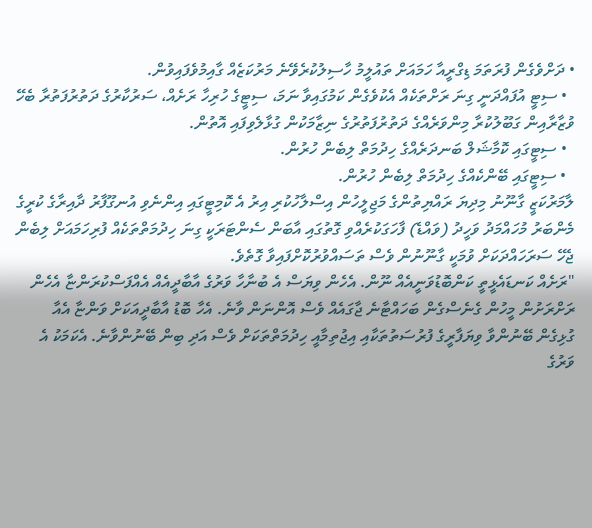• ދަށްވެގެން ފުރަތަމަ ޑިގްރީއާ ހަމައަށް ތައުލީމު ހާސިލުކުރެވޭނެ މަރުކަޒެއް ގާއިމުވެފައިވުން.
  • ސިޓީ އުފައްދަނީ ގިނަ ރަށްތަކެއް އެކުވެގެން ކަމުގައިވާ ނަމަ، ސިޓީގެ ހުރިހާ ރަށެއް، ސަރުކާރުގެ ދަތުރުފަތުރާ ބެހޭ ވުޒާރާއިން ގަބޫލުކުރާ މިންވަރެއްގެ ދަތުރުފަތުރުގެ ނިޒާމަކުން ގުޅާލެވިފައި އޮތުން.
  • ސިޓީގައި ކޮމާޝަލް ބަނދަރެއްގެ ހިދުމަތް ލިބެން ހުރުން.
  • ސިޓީގައި ބޭންކެއްގެ ހިދުމަތް ލިބެން ހުރުން.
ލާމަރުކަޒީ ގާނޫނު މިދިޔަ ރައްޔިތުންގެ މަޖިލީހުން އިސްލާހުކުރި އިރު އެ ކޮމިޓީގައި އިންނެވި އުނގޫފާރު ދާއިރާގެ ކުރީގެ މެންބަރު މުހައްމަދު ވަހީދު (ވައްޑެ) ފާހަގަކުރެއްވި ގޮތުގައި އާބަން ސެންޓަރަކީ ގިނަ ހިދުމަތްތަކެއް ފުރިހަމައަށް ލިބެން ޖެހޭ ސަރަހައްދަކަށް ވުމަކީ ގާނޫނުން ވެސް ތަސައްވުރުކޮށްފައިވާ ގޮތެވެ.
"ރަށެއް ކަނޑައެޅީތީ ކަންބޮޑުވަނީއެއް ނޫން. އެހެން ވިޔަސް އެ ބުނާހާ ވަރުގެ އާބާދީއެއް އެއްފަސްކުރަންޏާ އެހެން ރަށްރަށުން މީހުން ގެނެސްގެން ބަހައްޓާނެ ޖާގައެއް ވެސް އޮންނަން ވާނެ. އެހާ ބޮޑު އާބާދީއަކަށް ވަންޏާ އެއާ ގުޅިގެން ބޭނުންވާ ވިޔަފާރީގެ ފުރުސަތުތަކާއި އިޖުތިމާއީ ހިދުމަތްތަކަށް ވެސް އަދި ބިން ބޭނުންވާނެ. އެކަމަކު އެ ވަރުގެ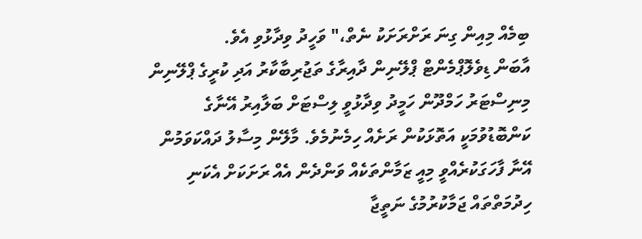ބިމެއް މިއިން ގިނަ ރަށްރަށަކު ނެތް،" ވަހީދު ވިދާޅުވި އެވެ.
އާބަން ޑިވެލޮޕްމެންޓް ޕްލޭނިން ދާއިރާގެ ތަޖުރިބާކާރު އަދި ކުރީގެ ޕްލޭނިން މިނިސްޓަރު ހަމްދޫން ހަމީދު ވިދާޅުވީ ލިސްޓަށް ބަލާއިރު އޭނާގެ ކަންބޮޑުވުމަކީ އަތޮޅަކުން ރަށެއް ހިމެނުމެވެ. މާލޭން މިސާލު ދައްކަވަމުން އޭނާ ފާހަގަކުރެއްވީ މިއީ ޒަމާންތަކެއް ވަންދެން އެއް ރަށަކަށް އެކަނި ހިދުމަތްތައް ޖަމާކުރުމުގެ ނަތީޖާ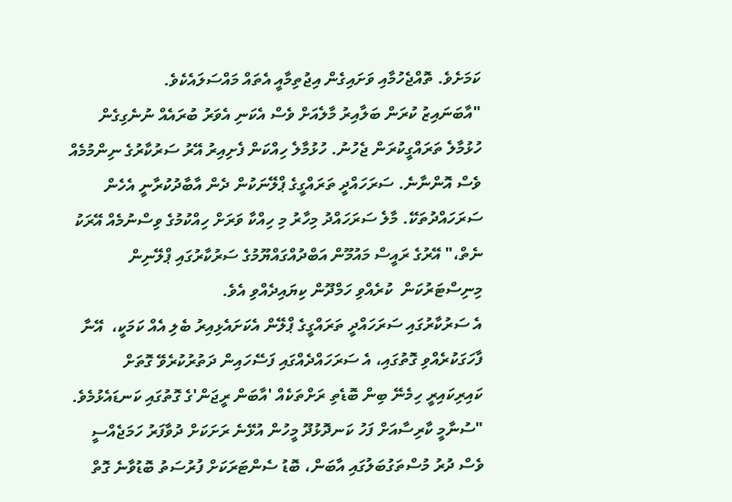ކަމަށެވެ. ތޮއްޖެހުމާއި ވަށައިގެން އިޖުތިމާއީ އެތައް މައްސަލައެކެވެ.
"އާބަނައިޒު ކުރަން ބަލާއިރު މާލެއަށް ވެސް އެކަނި އެވަރު ބުރައެއް ނުނެގިގެން ހުޅުމާލެ ތަރައްގީކުރަން ޖެހުނު. ހުޅުމާލެ ހިއްކަން ފެށިއިރު އޭރު ސަރުކާރުގެ ނިންމުމެއް ވެސް އޮންނާނެ. ސަރަހައްދީ ތަރައްގީގެ ޕްލޭނަކުން ދެން އާބާދުކުރާނީ އެހެން ސަރަހައްދުތަކޭ. މާލެ ސަރަހައްދު މިހާރު މި ހިއްކާ ވަރަށް ހިއްކުމުގެ ވިސްނުމެއް އޭރަކު ނެތް،" އޭރުގެ ރައީސް މައުމޫން އަބްދުއްގައްޔޫމުގެ ސަރުކާރުގައި ޕްލޭނިން މިނިސްޓަރުކަން  ކުރެއްވި ހަމްދޫން ކިޔައިދެއްވި އެވެ.
އެ ސަރުކާރުގައި ސަރަހައްދީ ތަރައްގީގެ ޕްލޭން އެކަށައެޅިއިރު ބެލި އެއް ކަމަކީ،  އޭނާ ފާހަގަކުރެއްވި ގޮތުގައި، އެ ސަރަހައްދެއްގައި ފަސޭހައިން ދަތުރުކުރެވޭ ގޮތަށް ކައިރިކައިރީ ހިމެނޭ ބިން ބޮޑެތި ރަށްތަކެއް 'އާބަން ރީޖަން'ގެ ގޮތުގައި ކަނޑައެޅުމެވެ.
"ސުނާމީ ކާރިސާއަށް ފަހު ކަނދޮޅުދޫ މީހުން އުޅޭނެ ރަށަކަށް ދުވާފަރު ހަމަޖެއްސީ ވެސް ދުރު މުސްތަގުބަލުގައި އާބަން، ބޮޑު ސެންޓަރަކަށް ފުރުސަތު ބޮޑުވާނެ ގޮތް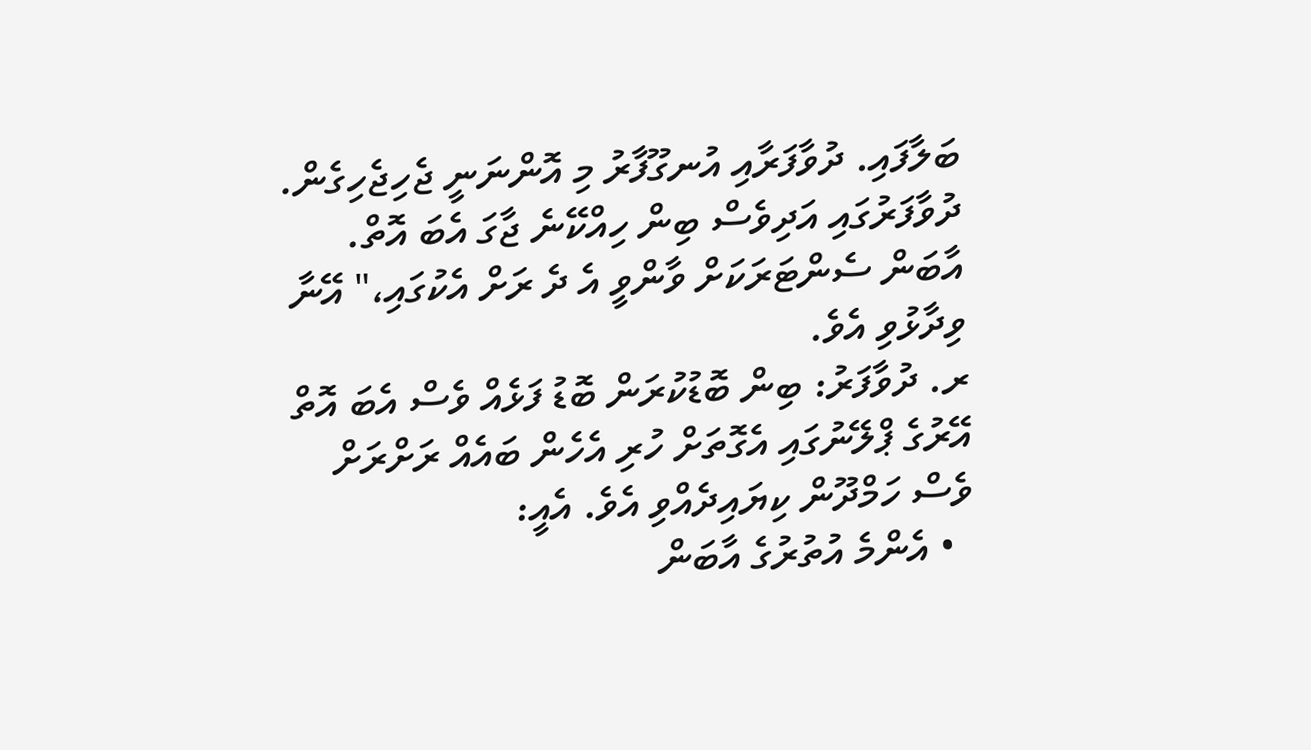ބަލާފައި. ދުވާފަރާއި އުނގޫފާރު މި އޮންނަނީ ޖެހިޖެހިގެން. ދުވާފަރުގައި އަދިވެސް ބިން ހިއްކޭނެ ޖާގަ އެބަ އޮތް. އާބަން ސެންޓަރަކަށް ވާންވީ އެ ދެ ރަށް އެކުގައި،" އޭނާ ވިދާޅުވި އެވެ.
ރ. ދުވާފަރު: ބިން ބޮޑުކުރަން ބޮޑު ފަޅެއް ވެސް އެބަ އޮތް
އޭރުގެ ޕްލޭނުގައި އެގޮތަށް ހުރި އެހެން ބައެއް ރަށްރަށް ވެސް ހަމްދޫން ކިޔައިދެއްވި އެވެ. އެއީ:
  • އެންމެ އުތުރުގެ އާބަން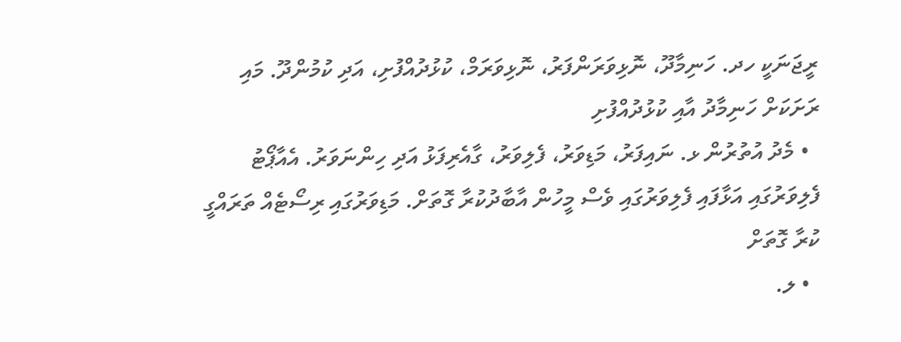ރީޖަނަކީ ހދ. ހަނިމާދޫ، ނޮޅިވަރަންފަރު، ނޮޅިވަރަމް، ކުޅުދުއްފުށި، އަދި ކުމުންދޫ. މައި ރަށަކަށް ހަނިމާދު އާއި ކުޅުދުއްފުށި
  • މެދު އުތުރުން ޅ. ނައިފަރު، މަޑިވަރު، ފެލިވަރު، ގާއެރިފަޅު އަދި ހިންނަވަރު. އެއާޕޯޓު ފެލިވަރުގައި އަޅާފައި ފެލިވަރުގައި ވެސް މީހުން އާބާދުކުރާ ގޮތަށް. މަޑިވަރުގައި ރިސޯޓެއް ތަރައްގީ ކުރާ ގޮތަށް
  • ލ.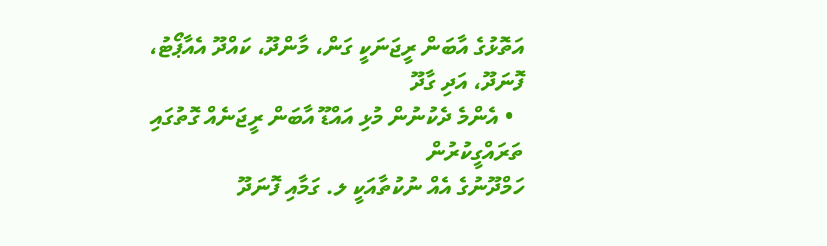އަތޮޅުގެ އާބަން ރީޖަނަކީ ގަން، މާންދޫ، ކައްދޫ އެއާޕޯޓު، ފޮނަދޫ، އަދި ގާދޫ
  • އެންމެ ދެކުނުން މުޅި އައްޑޫ އާބަން ރީޖަނެއް ގޮތުގައި ތަރައްގީކުރުން
ހަމްދޫނުގެ އެއް ނުކުތާއަކީ ލ. ގަމާއި ފޮނަދޫ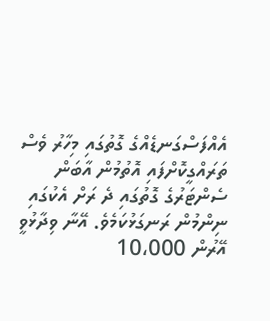އެއްފަސްގަނޑެއްގެ ގޮތުގައި މިހާރު ވެސް ތަރައްގީކޮށްފައި އޮތުމުން އާބަން ސެންޓަރުގެ ގޮތުގައި ދެ ރަށް އެކުގައި ނިންމުން ރަނގަޅުކަމެވެ. އޭނާ ވިދާޅުވީ އޭރުން 10،000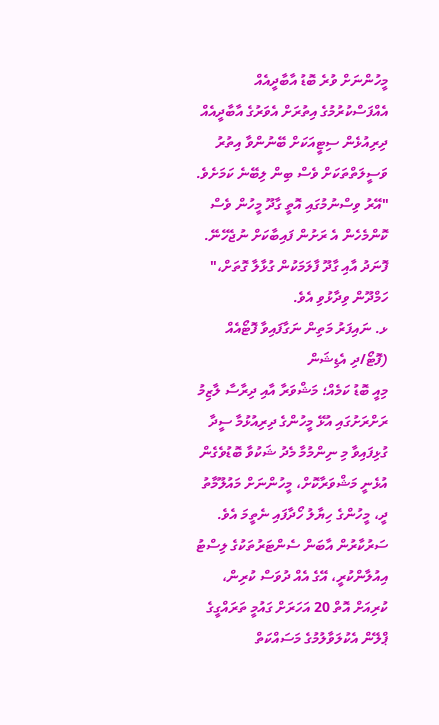މީހުންނަށް ވުރެ ބޮޑު އާބާދީއެއް އެއްފަސްކުރުމުގެ އިތުރަށް އެވަރުގެ އާބާދީއެއް ދިރިއުޅެން ސިޓީއަކަށް ބޭނުންވާ އިތުރު ވަސީލަތްތަކަށް ވެސް ބިން ލިބޭނެ ކަމަށެވެ.
"އޭރު ވިސްނުމުގައި އޮތީ ގާދޫ މީހުން ވެސް ކޮންމެހެން އެ ރަށުން ފައިބާކަށް ނުޖެހޭނޭ. ފޮނަދު އާއި ގާދޫ ފާލަމަކުން ގުޅާލާ ގޮތަށް،" ހަމްދޫން ވިދާޅުވި އެވެ.
ޅ. ނައިފަރު މަތިން ނަގާފައިވާ ފޮޓޯއެއް (ފޮޓޯ/ދި އެޑިޝަން
މިއީ ބޮޑު ކަމެއް؛ މަޝްވަރާ އާއި ދިރާސާ ލާޒިމު
ރަށްރަށުގައި އުޅޭ މީހުންގެ ދިރިއުޅުމާ ސީދާ ގުޅިފައިވާ މި ނިންމުމާ މެދު ޝަކުވާ ބޮޑުވެގެން އުޅެނީ މަޝްވަރާކޮށް، މީހުންނަށް މައުލޫމާތު ދީ، މީހުންގެ ހިޔާލު ހޯދާފައި ނެތީމަ އެވެ.
ސަރުކާރުން އާބަން ސެންޓަރުތަކުގެ ލިސްޓު އިއުލާންކުރީ، އޭގެ އެއް ދުވަސް ކުރިން، ކުރިއަށް އޮތް 20 އަހަރަށް ގައުމީ ތަރައްގީގެ ޕްލޭން އެކުލަވާލުމުގެ މަސައްކަތް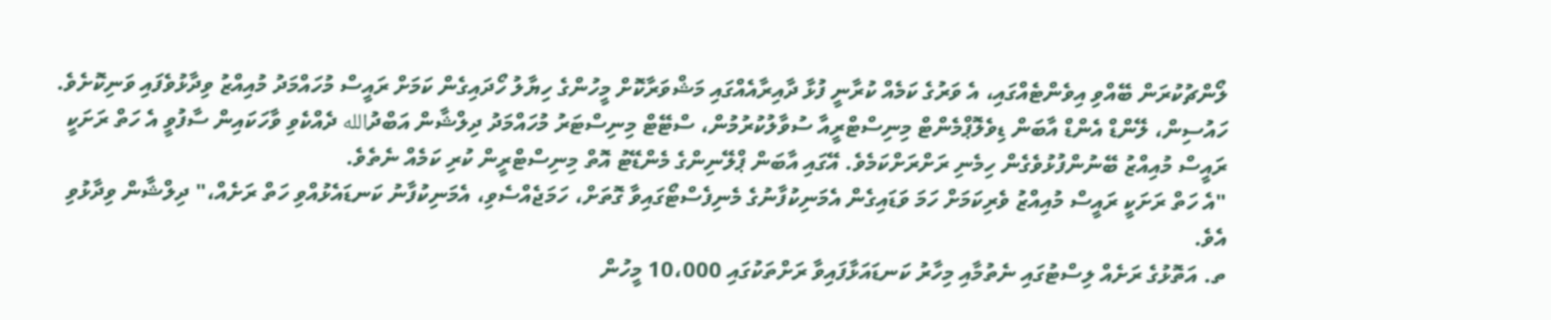ލޯންޗުކުރަން ބޭއްވި އިވެންޓެއްގައި، އެ ވަރުގެ ކަމެއް ކުރާނީ ފުޅާ ދާއިރާއެއްގައި މަޝްވަރާކޮށް މީހުންގެ ހިޔާލު ހޯދައިގެން ކަމަށް ރައީސް މުހައްމަދު މުއިއްޒު ވިދާޅުވެފައި ވަނިކޮށެވެ.
ހައުސިން، ލޭންޑް އެންޑް އާބަން ޑިވެލޮޕްމެންޓް މިނިސްޓްރީއާ ސުވާލުކުރުމުން، ސްޓޭޓް މިނިސްޓަރު މުހައްމަދު ދިލްޝާން އަބްދުالله ދެއްކެވި ވާހަކައިން ސާފުވީ އެ ހަތް ރަށަކީ ރައީސް މުއިއްޒު ބޭނުންފުޅުވެގެން ހިމެނި ރަށްރަށްކަމެވެ. އޭގައި އާބަން ޕްލޭނިންގެ މެންޑޭޓު އޮތް މިނިސްޓްރީން ކުރި ކަމެއް ނެތެވެ.
"އެ ހަތް ރަށަކީ ރައީސް މުއިއްޒު ވެރިކަމަށް ހަމަ ވަޑައިގެން އެމަނިކުފާނުގެ މެނިފެސްޓޯގައިވާ ގޮތަށް، ހަމަޖެއްސެވި، އެމަނިކުފާނު ކަނޑައެޅުއްވި ހަތް ރަށެއް،" ދިލްޝާން ވިދާޅުވި އެވެ.
ތ. އަތޮޅުގެ ރަށެއް ލިސްޓުގައި ނެތުމާއި މިހާރު ކަނޑައަޅާފައިވާ ރަށްތަކުގައި 10،000 މީހުން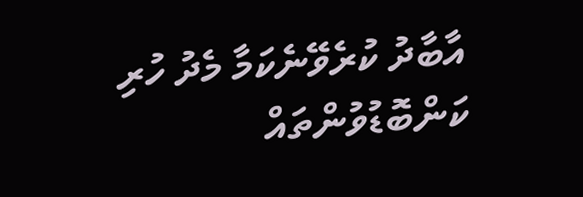އާބާދު ކުރެވޭނެކަމާ މެދު ހުރި ކަންބޮޑުވުންތައް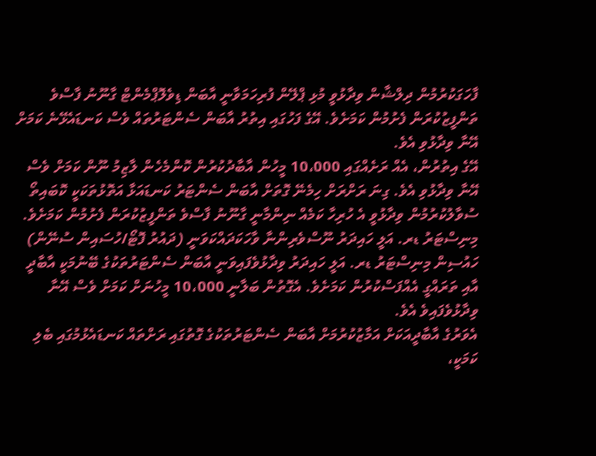ފާހަގަކުރުމުން ދިލްޝާން ވިދާޅުވީ މުޅި ޕްލޭން ފުރިހަމަވާނީ އާބަން ޑިވެލޮޕްމެންޓް ގާނޫނު ފާސްވެ ތަންފީޒުކުރަން ފެށުމުން ކަމަށެވެ. އޭގެ ފަހުގައި އިތުރު އާބަން ސެންޓަރުތައް ވެސް ކަނޑައެޅޭނެ ކަމަށް އޭނާ ވިދާޅުވި އެވެ.
އޭގެ އިތުރުން، އެއް ރަށެއްގައި 10،000 މީހުން އާބާދުކުރުން ކޮންމެހެން ލާޒިމު ނޫން ކަމަށް ވެސް އޭނާ ވިދާޅުވި އެވެ. ގިނަ ރަށްރަށް ހިމެނޭ ގޮތަށް އާބަން ސެންޓަރު ކަނޑައަޅާ އަތޮޅުތަކަކީ ކޮބައިތޯ ސުވާލުކުރުމުން ވިދާޅުވީ އެ ހުރިހާ ކަމެއް ނިންމާނީ ގާނޫނު ފާސްވެ ތަންފީޒުކުރަން ފެށުމުން ކަމަށެވެ.
މިނިސްޓަރު ޑރ. އަލީ ހައިދަރު ނޫސްވެރިންނާ ވާހަކަދައްކަވަނީ (ދައުރު ފޮޓޯ/ހުސައިން ސުނޭން)
ހައުސިން މިނިސްޓަރު ޑރ. އަލީ ހައިދަރު ވިދާޅުވެފައިވަނީ އާބަން ސެންޓަރުތަކުގެ ބޭނުމަކީ އާބާދީ އާއި ތަރައްގީ އެއްފަސްކުރުން ކަމަށެވެ. އެގޮތުން ބަލާނީ 10،000 މީހުނަށް ކަމަށް ވެސް އޭނާ ވިދާޅުވެފައިވެ އެވެ.
އެވަރުގެ އާބާދީއަކަށް އަމާޒުކުރުމަށް އާބަން ސެންޓަރުތަކުގެ ގޮތުގައި ރަށްތައް ކަނޑައެޅުމުގައި ބެލި ކަމަކީ،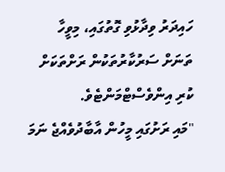ހައިދަރު ވިދާޅުވި ގޮތުގައި، މިވީހާ ތަނަށް ސަރުކާރުތަކުން ރަށްތަކަށް ކުރި އިންވެސްޓްމަންޓެވެ.
"މައި ރަށުގައި މީހުން އާބާދުވެއްޖެ ނަމަ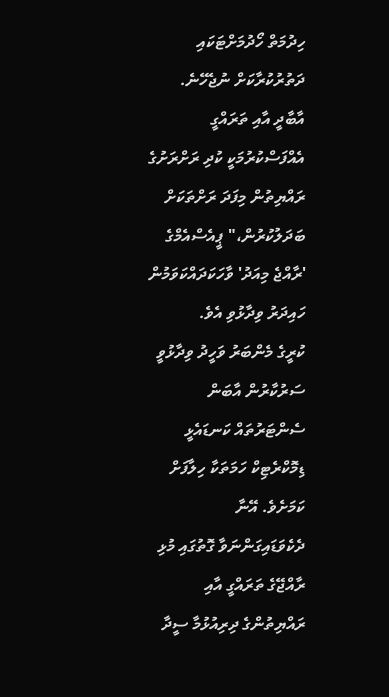ހިދުމަތް ހޯދުމަށްޓަކައި ދަތުރުކުރާކަށް ނުޖެހޭނެ. އާބާދީ އާއި ތަރައްގީ އެއްފަސްކުރުމަކީ ކުދި ރަށްރަށުގެ ރައްޔިތުން މިފަދަ ރަށްތަކަށް ބަދަލުކުރުން،" ޕީއެސްއެމްގެ 'ރާއްޖެ މިއަދު' ވާހަކަދައްކަވަމުން ހައިދަރު ވިދާޅުވި އެވެ.
ކުރީގެ މެންބަރު ވަހީދު ވިދާޅުވީ ސަރުކާރުން އާބަން ސެންޓަރުތައް ކަނޑައެޅީ ޑިމޮކްރެޓިކް ހަމަތަކާ ހިލާފަށް ކަމަށެވެ. އޭނާ ދެކެވަޑައިގަންނަވާ ގޮތުގައި މުޅި ރާއްޖޭގެ ތަރައްގީ އާއި ރައްޔިތުންގެ ދިރިއުޅުމާ ސީދާ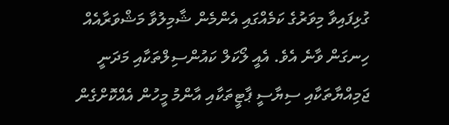ގުޅިފައިވާ މިވަރުގެ ކަމެއްގައި އެންމެން ޝާމިލުވާ މަޝްވަރާއެއް ހިނގަން ވާނެ އެވެ. އެއީ ލޯކަލް ކައުންސިލްތަކާއި މަދަނީ ޖަމިއްޔާތަކާއި ސިޔާސީ ޕާޓީތަކާއި އާންމު މީހުން އެއްކޮށްގެން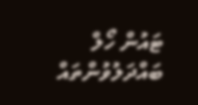ޓައުން ހޯލް ބައްދަލުވުންތައް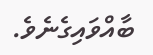ބާއްވައިގެނެވެ.